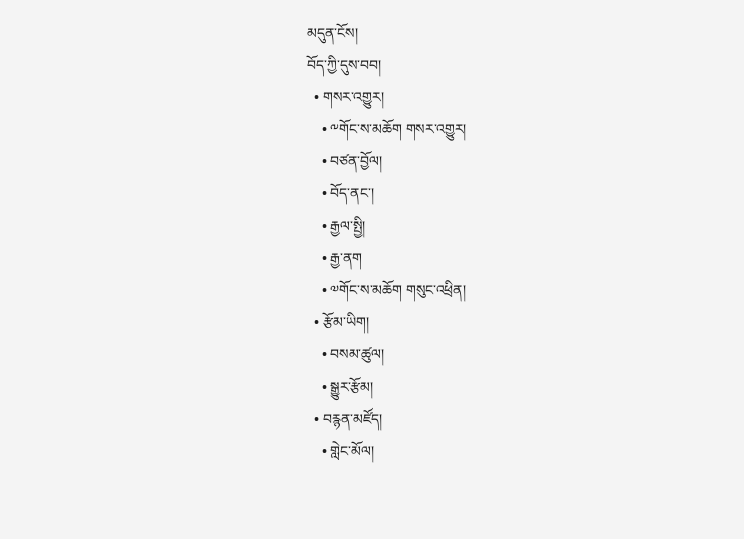མདུན་ངོས།
བོད་ཀྱི་དུས་བབ།
  • གསར་འགྱུར།
    • ༸གོང་ས་མཆོག གསར་འགྱུར།
    • བཙན་བྱོལ།
    • བོད་ནང་།
    • རྒྱལ་སྤྱི།
    • རྒྱ་ནག
    • ༧གོང་ས་མཆོག གསུང་འཕྲིན།
  • རྩོམ་ཡིག།
    • བསམ་ཚུལ།
    • སྒྱུར་རྩོམ།
  • བརྙན་མཛོད།
    • གླེང་མོལ།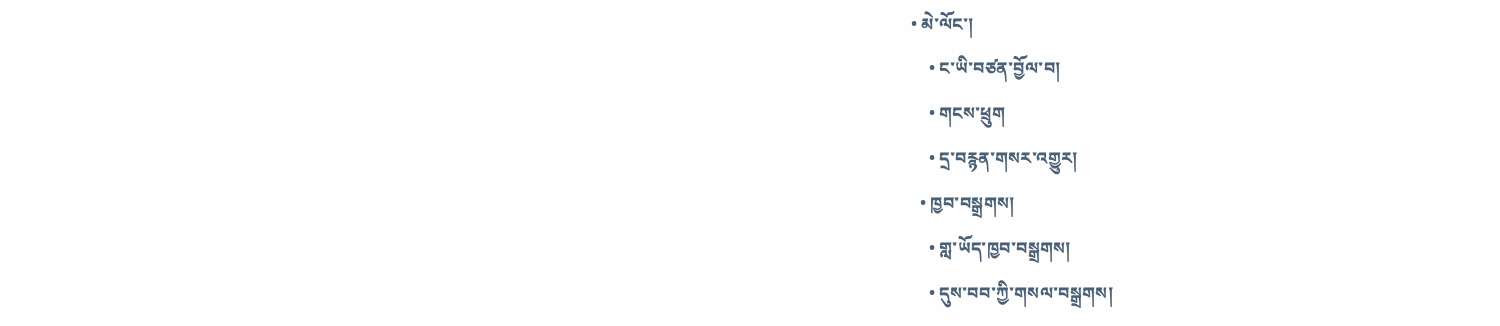• མེ་ལོང་།
    • ང་ཡི་བཙན་བྱོལ་བ།
    • གངས་ཕྲུག
    • དྲ་བརྙན་གསར་འགྱུར།
  • ཁྱབ་བསྒྲགས།
    • གླ་ཡོད་ཁྱབ་བསྒྲགས།
    • དུས་བབ་ཀྱི་གསལ་བསྒྲགས།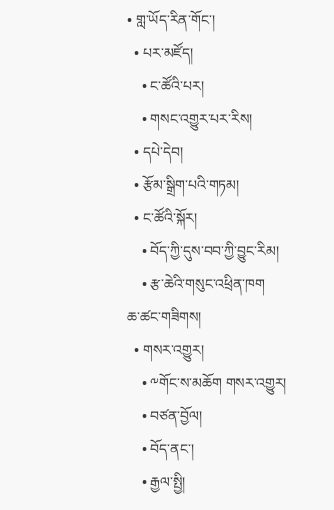• གླ་ཡོད་རིན་གོང་།
  • པར་མཛོད།
    • ང་ཚོའི་པར།
    • གསང་འགྱུར་པར་རིས།
  • དཔེ་དེབ།
  • རྩོམ་སྒྲིག་པའི་གཏམ།
  • ང་ཚོའི་སྐོར།
    • བོད་ཀྱི་དུས་བབ་ཀྱི་བྱུང་རིམ།
    • རྩ་ཆེའི་གསུང་འཕྲིན་ཁག
ཆ་ཚང་གཟིགས།
  • གསར་འགྱུར།
    • ༸གོང་ས་མཆོག གསར་འགྱུར།
    • བཙན་བྱོལ།
    • བོད་ནང་།
    • རྒྱལ་སྤྱི།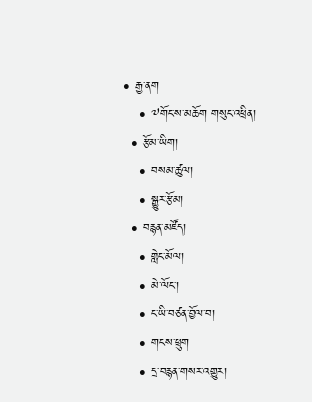• རྒྱ་ནག
    • ༧གོང་ས་མཆོག གསུང་འཕྲིན།
  • རྩོམ་ཡིག།
    • བསམ་ཚུལ།
    • སྒྱུར་རྩོམ།
  • བརྙན་མཛོད།
    • གླེང་མོལ།
    • མེ་ལོང་།
    • ང་ཡི་བཙན་བྱོལ་བ།
    • གངས་ཕྲུག
    • དྲ་བརྙན་གསར་འགྱུར།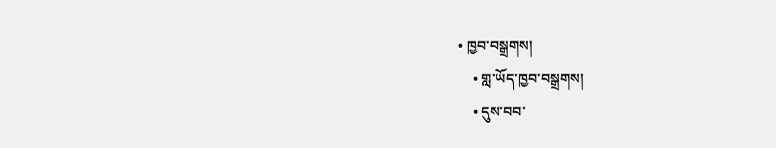• ཁྱབ་བསྒྲགས།
    • གླ་ཡོད་ཁྱབ་བསྒྲགས།
    • དུས་བབ་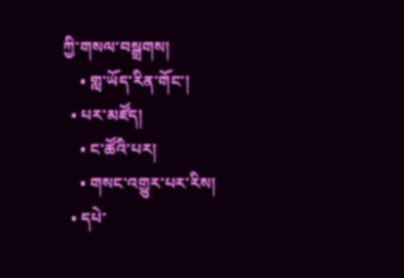ཀྱི་གསལ་བསྒྲགས།
    • གླ་ཡོད་རིན་གོང་།
  • པར་མཛོད།
    • ང་ཚོའི་པར།
    • གསང་འགྱུར་པར་རིས།
  • དཔེ་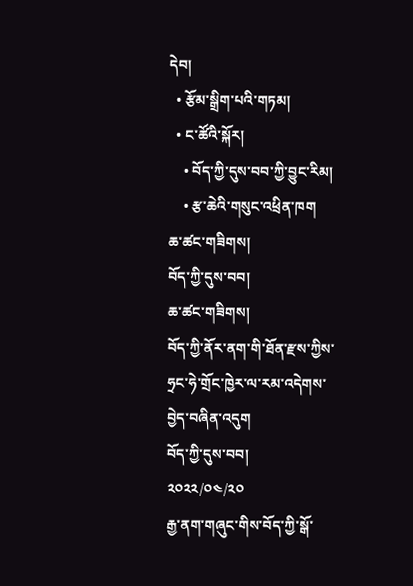དེབ།
  • རྩོམ་སྒྲིག་པའི་གཏམ།
  • ང་ཚོའི་སྐོར།
    • བོད་ཀྱི་དུས་བབ་ཀྱི་བྱུང་རིམ།
    • རྩ་ཆེའི་གསུང་འཕྲིན་ཁག
ཆ་ཚང་གཟིགས།
བོད་ཀྱི་དུས་བབ།
ཆ་ཚང་གཟིགས།
བོད་ཀྱི་ནོར་ནག་གི་ཐོན་རྫས་ཀྱིས་ཧྲང་ཧེ་གྲོང་ཁྱེར་ལ་རམ་འདེགས་བྱེད་བཞིན་འདུག
བོད་ཀྱི་དུས་བབ།
༢༠༢༢/༠༤/༢༠
རྒྱ་ནག་གཞུང་གིས་བོད་ཀྱི་སྒོ་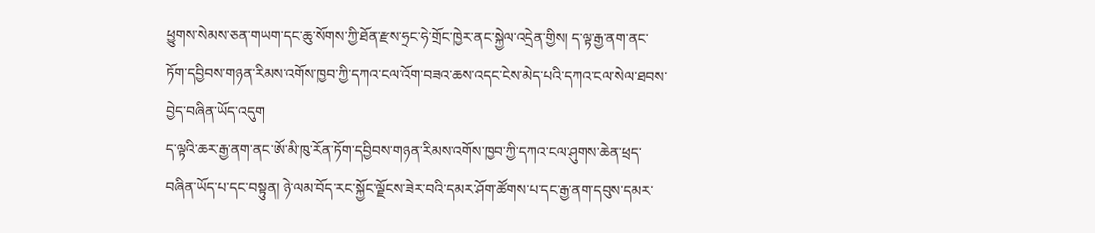ཕྱུགས་སེམས་ཅན་གཡག་དང་ཆུ་སོགས་ཀྱི་ཐོན་རྫས་ཧྲང་ཧེ་གྲོང་ཁྱེར་ནང་སྐྱེལ་འདྲེན་གྱིས། ད་ལྟ་རྒྱ་ནག་ནང་ཏོག་དབྱིབས་གཉན་རིམས་འགོས་ཁྱབ་ཀྱི་དཀའ་ངལ་འོག་བཟའ་ཆས་འདང་ངེས་མེད་པའི་དཀའ་ངལ་སེལ་ཐབས་བྱེད་བཞིན་ཡོད་འདུག
ད་ལྟའི་ཆར་རྒྱ་ནག་ནང་ཨོ་མི་ཁུ་རོན་ཏོག་དབྱིབས་གཉན་རིམས་འགོས་ཁྱབ་ཀྱི་དཀའ་ངལ་ཤུགས་ཆེན་ཕྲད་བཞིན་ཡོད་པ་དང་བསྟུན། ཉེ་ལམ་བོད་རང་སྐྱོང་ལྗོངས་ཟེར་བའི་དམར་ཤོག་ཚོགས་པ་དང་རྒྱ་ནག་དབུས་དམར་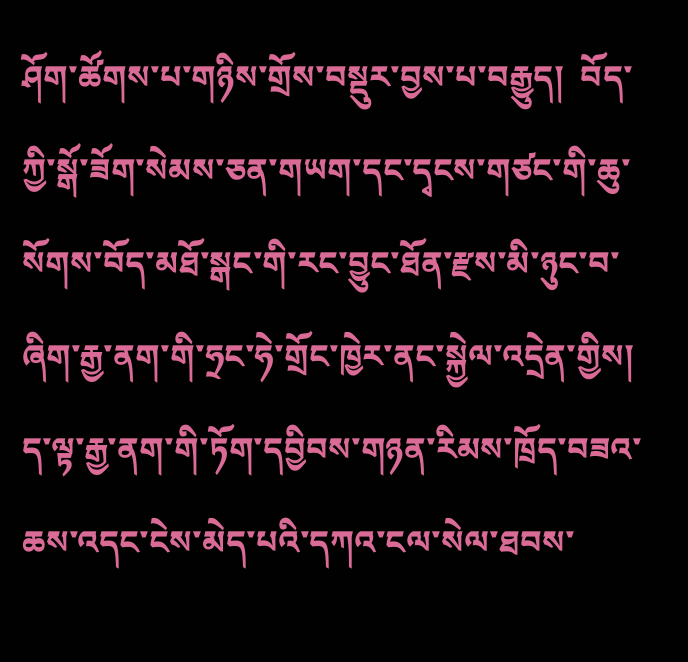ཤོག་ཚོགས་པ་གཉིས་གྲོས་བསྡུར་བྱས་པ་བརྒྱུད།  བོད་ཀྱི་སྒོ་ཟོག་སེམས་ཅན་གཡག་དང་དྭངས་གཙང་གི་ཆུ་སོགས་བོད་མཐོ་སྒང་གི་རང་བྱུང་ཐོན་རྫས་མི་ཉུང་བ་ཞིག་རྒྱ་ནག་གི་ཧྲང་ཧེ་གྲོང་ཁྱེར་ནང་སྐྱེལ་འདྲེན་གྱིས། ད་ལྟ་རྒྱ་ནག་གི་ཏོག་དབྱིབས་གཉན་རིམས་ཁྲོད་བཟའ་ཆས་འདང་ངེས་མེད་པའི་དཀའ་ངལ་སེལ་ཐབས་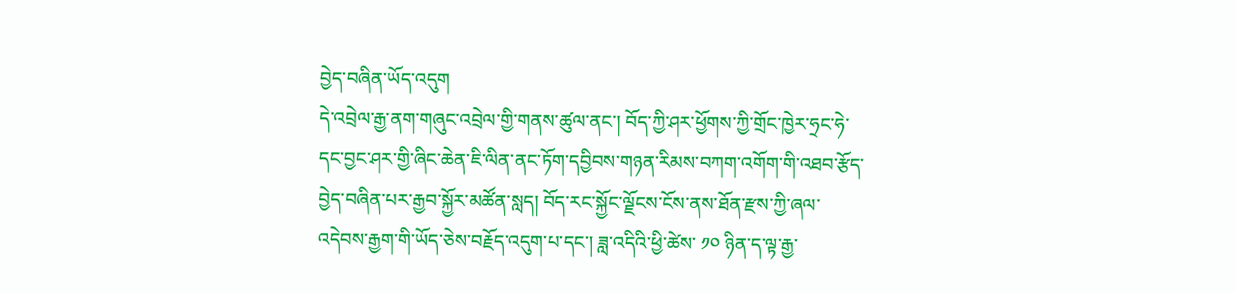བྱེད་བཞིན་ཡོད་འདུག
དེ་འབྲེལ་རྒྱ་ནག་གཞུང་འབྲེལ་གྱི་གནས་ཚུལ་ནང་། བོད་ཀྱི་ཤར་ཕྱོགས་ཀྱི་གྲོང་ཁྱེར་ཧྲང་ཧེ་དང་བྱང་ཤར་གྱི་ཞིང་ཆེན་ཇི་ལིན་ནང་ཏོག་དབྱིབས་གཉན་རིམས་བཀག་འགོག་གི་འཐབ་རྩོད་བྱེད་བཞིན་པར་རྒྱབ་སྐྱོར་མཚོན་སླད། བོད་རང་སྐྱོང་ལྗོངས་ངོས་ནས་ཐོན་རྫས་ཀྱི་ཞལ་འདེབས་རྒྱག་གི་ཡོད་ཅེས་བརྗོད་འདུག་པ་དང་། ཟླ་འདིའི་ཕྱི་ཚེས་ ༡༠ ཉིན་ད་ལྟ་རྒྱ་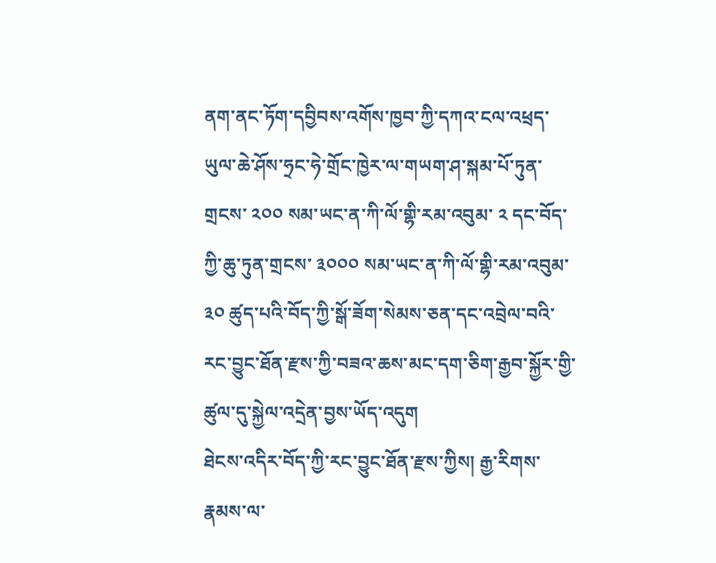ནག་ནང་ཏོག་དབྱིབས་འགོས་ཁྱབ་ཀྱི་དཀའ་ངལ་འཕྲད་ཡུལ་ཆེ་ཤོས་ཧྲང་ཧེ་གྲོང་ཁྱེར་ལ་གཡག་ཤ་སྐམ་པོ་ཏུན་གྲངས་ ༢༠༠ སམ་ཡང་ན་ཀི་ལོ་གྷི་རམ་འབུམ་ ༢ དང་བོད་ཀྱི་ཆུ་ཏུན་གྲངས་ ༣༠༠༠ སམ་ཡང་ན་ཀི་ལོ་གྷི་རམ་འབུམ་ ༣༠ ཚུད་པའི་བོད་ཀྱི་སྒོ་ཟོག་སེམས་ཅན་དང་འབྲེལ་བའི་རང་བྱུང་ཐོན་རྫས་ཀྱི་བཟའ་ཆས་མང་དག་ཅིག་རྒྱབ་སྐྱོར་གྱི་ཚུལ་དུ་སྐྱེལ་འདྲེན་བྱས་ཡོད་འདུག
ཐེངས་འདིར་བོད་ཀྱི་རང་བྱུང་ཐོན་རྫས་ཀྱིས། རྒྱ་རིགས་རྣམས་ལ་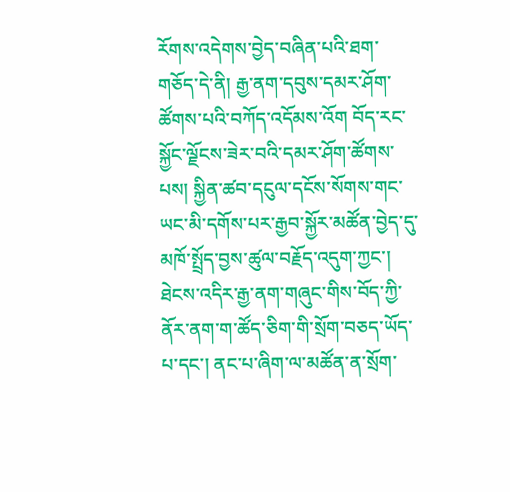རོགས་འདེགས་བྱེད་བཞིན་པའི་ཐག་གཅོད་དེ་ནི། རྒྱ་ནག་དབུས་དམར་ཤོག་ཚོགས་པའི་བཀོད་འདོམས་འོག བོད་རང་སྐྱོང་ལྗོངས་ཟེར་བའི་དམར་ཤོག་ཚོགས་པས། སྐྱིན་ཚབ་དངུལ་དངོས་སོགས་གང་ཡང་མི་དགོས་པར་རྒྱབ་སྐྱོར་མཚོན་བྱེད་དུ་མཁོ་སྤྲོད་བྱས་ཚུལ་བརྗོད་འདུག་ཀྱང་།  ཐེངས་འདིར་རྒྱ་ནག་གཞུང་གིས་བོད་ཀྱི་ནོར་ནག་ག་ཚོད་ཅིག་གི་སྲོག་བཅད་ཡོད་པ་དང་། ནང་པ་ཞིག་ལ་མཚོན་ན་སྲོག་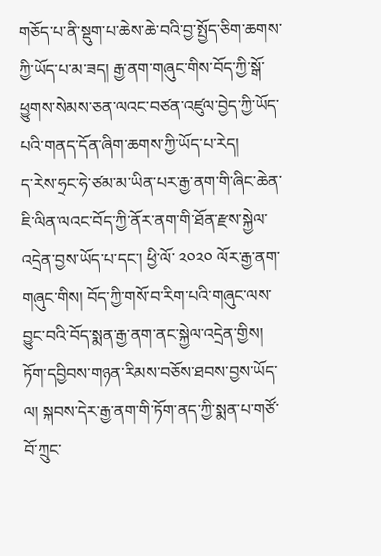གཅོད་པ་ནི་སྡུག་པ་ཆེས་ཆེ་བའི་བྱ་སྤྱོད་ཅིག་ཆགས་ཀྱི་ཡོད་པ་མ་ཟད། རྒྱ་ནག་གཞུང་གིས་བོད་ཀྱི་སྒོ་ཕྱུགས་སེམས་ཅན་ལའང་བཙན་འཛུལ་བྱེད་ཀྱི་ཡོད་པའི་གནད་དོན་ཞིག་ཆགས་ཀྱི་ཡོད་པ་རེད།
ད་རེས་ཧྲང་ཧེ་ཙམ་མ་ཡིན་པར་རྒྱ་ནག་གི་ཞིང་ཆེན་ཇི་ལིན་ལའང་བོད་ཀྱི་ནོར་ནག་གི་ཐོན་རྫས་སྐྱེལ་འདྲེན་བྱས་ཡོད་པ་དང་། ཕྱི་ལོ་ ༢༠༢༠ ལོར་རྒྱ་ནག་གཞུང་གིས། བོད་ཀྱི་གསོ་བ་རིག་པའི་གཞུང་ལས་བྱུང་བའི་བོད་སྨན་རྒྱ་ནག་ནང་སྐྱེལ་འདྲེན་གྱིས། ཏོག་དབྱིབས་གཉན་རིམས་བཅོས་ཐབས་བྱས་ཡོད་ལ། སྐབས་དེར་རྒྱ་ནག་གི་ཏོག་ནད་ཀྱི་སྨན་པ་གཙོ་བོ་ཀྲུང་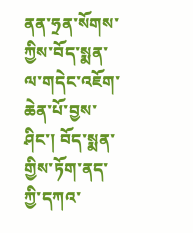ནན་ཧྲན་སོགས་ཀྱིས་བོད་སྨན་ལ་གདེང་འཇོག་ཆེན་པོ་བྱས་ཤིང་། བོད་སྨན་གྱིས་ཏོག་ནད་ཀྱི་དཀའ་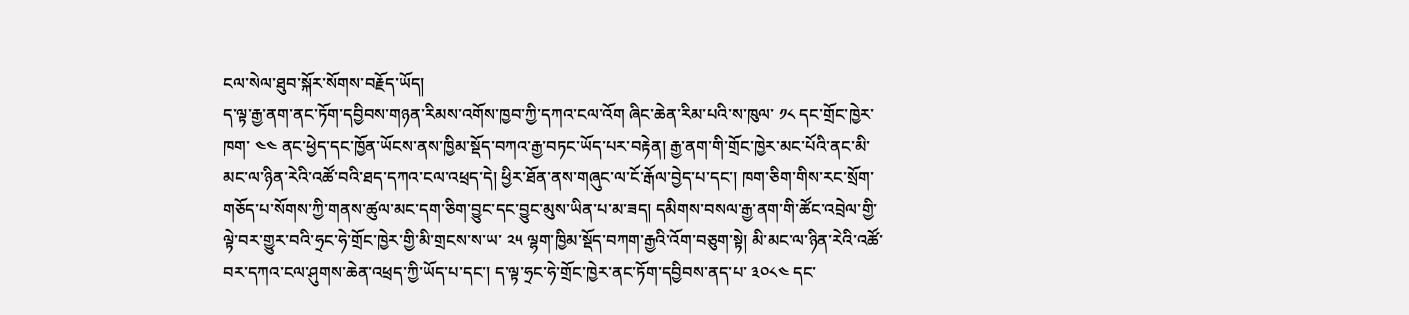ངལ་སེལ་ཐུབ་སྐོར་སོགས་བརྗོད་ཡོད།
ད་ལྟ་རྒྱ་ནག་ནང་ཏོག་དབྱིབས་གཉན་རིམས་འགོས་ཁྱབ་ཀྱི་དཀའ་ངལ་འོག ཞིང་ཆེན་རིམ་པའི་ས་ཁུལ་ ༡༨ དང་གྲོང་ཁྱེར་ཁག་ ༤༤ ནང་ཕྱེད་དང་ཁྱོན་ཡོངས་ནས་ཁྱིམ་སྡོད་བཀའ་རྒྱ་བཏང་ཡོད་པར་བརྟེན། རྒྱ་ནག་གི་གྲོང་ཁྱེར་མང་པོའི་ནང་མི་མང་ལ་ཉིན་རེའི་འཚོ་བའི་ཐད་དཀའ་ངལ་འཕྲད་དེ། ཕྱིར་ཐོན་ནས་གཞུང་ལ་ངོ་རྒོལ་བྱེད་པ་དང་། ཁག་ཅིག་གིས་རང་སྲོག་གཅོད་པ་སོགས་ཀྱི་གནས་ཚུལ་མང་དག་ཅིག་བྱུང་དང་བྱུང་མུས་ཡིན་པ་མ་ཟད། དམིགས་བསལ་རྒྱ་ནག་གི་ཚོང་འབྲེལ་གྱི་ལྟེ་བར་གྱུར་བའི་ཧྲང་ཧེ་གྲོང་ཁྱེར་གྱི་མི་གྲངས་ས་ཡ་ ༢༥ ལྷག་ཁྱིམ་སྡོད་བཀག་རྒྱའི་འོག་བཅུག་སྟེ། མི་མང་ལ་ཉིན་རེའི་འཚོ་བར་དཀའ་ངལ་ཤུགས་ཆེན་འཕྲད་ཀྱི་ཡོད་པ་དང་། ད་ལྟ་ཧྲང་ཧེ་གྲོང་ཁྱེར་ནང་ཏོག་དབྱིབས་ནད་པ་ ༣༠༨༤ དང་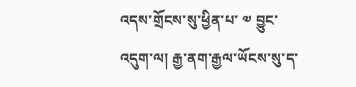འདས་གྲོངས་སུ་ཕྱིན་པ་ ༧ བྱུང་འདུག་ལ། རྒྱ་ནག་རྒྱལ་ཡོངས་སུ་ད་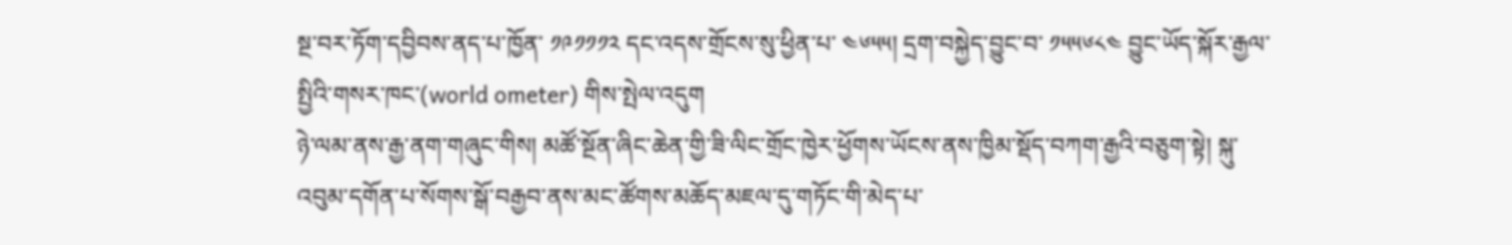སྔ་བར་ཏོག་དབྱིབས་ནད་པ་ཁྱོན་ ༡༩༡༡༡༢ དང་འདས་གྲོངས་སུ་ཕྱིན་པ་ ༤༦༥༥། དྲག་བསྐྱེད་བྱུང་བ་ ༡༥༥༦༨༤ བྱུང་ཡོད་སྐོར་རྒྱལ་སྤྱིའི་གསར་ཁང་(world ometer) གིས་སྤེལ་འདུག
ཉེ་ལམ་ནས་རྒྱ་ནག་གཞུང་གིས། མཚོ་སྔོན་ཞིང་ཆེན་གྱི་ཟི་ལིང་གྲོང་ཁྱེར་ཕྱོགས་ཡོངས་ནས་ཁྱིམ་སྡོད་བཀག་རྒྱའི་བཅུག་སྟེ། སྐུ་འབུམ་དགོན་པ་སོགས་སྒོ་བརྒྱབ་ནས་མང་ཚོགས་མཆོད་མཇལ་དུ་གཏོང་གི་མེད་པ་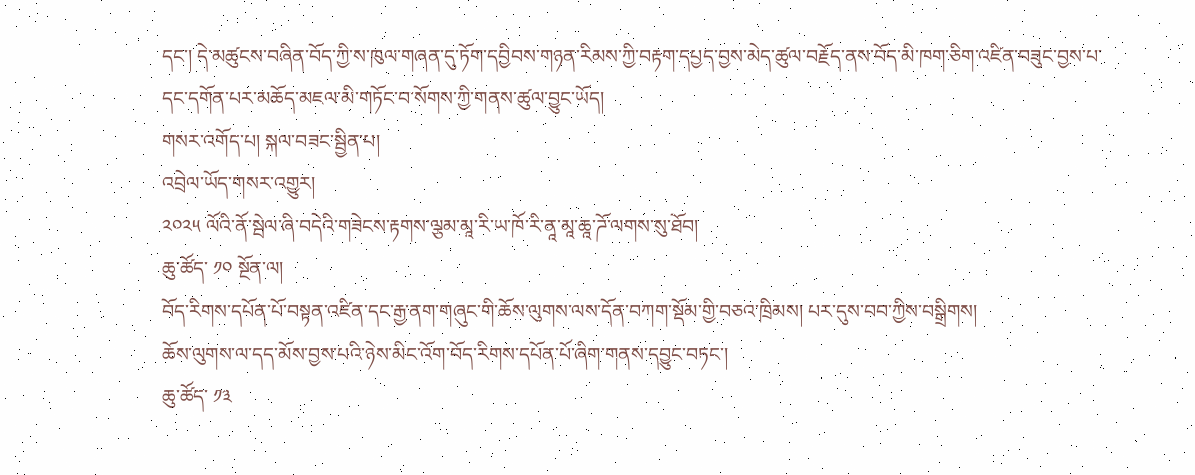དང་། དེ་མཚུངས་བཞིན་བོད་ཀྱི་ས་ཁུལ་གཞན་དུ་ཏོག་དབྱིབས་གཉན་རིམས་ཀྱི་བརྟག་དཔྱད་བྱས་མེད་ཚུལ་བརྗོད་ནས་བོད་མི་ཁག་ཅིག་འཛིན་བཟུང་བྱས་པ་དང་དགོན་པར་མཆོད་མཇལ་མི་གཏོང་བ་སོགས་ཀྱི་གནས་ཚུལ་བྱུང་ཡོད།
གསར་འགོད་པ། སྐལ་བཟང་སྦྱིན་པ།
འབྲེལ་ཡོད་གསར་འགྱུར།
༢༠༢༥ ལོའི་ནོ་སྦེལ་ཞི་བདེའི་གཟེངས་རྟགས་ལྕམ་མཱ་རི་ཡ་ཁོ་རི་ནཱ་མཱ་ཆཱ་ཌོ་ལགས་སུ་ཐོབ།
ཆུ་ཚོད་ ༡༠ སྔོན་ལ།
བོད་རིགས་དཔོན་པོ་བསྟན་འཛིན་དང་རྒྱ་ནག་གཞུང་གི་ཆོས་ལུགས་ལས་དོན་བཀག་སྡོམ་གྱི་བཅའ་ཁྲིམས། པར་དུས་བབ་ཀྱིས་བསྒྲིགས།
ཆོས་ལུགས་ལ་དད་མོས་བྱས་པའི་ཉེས་མིང་འོག་བོད་རིགས་དཔོན་པོ་ཞིག་གནས་དབྱུང་བཏང་།
ཆུ་ཚོད་ ༡༣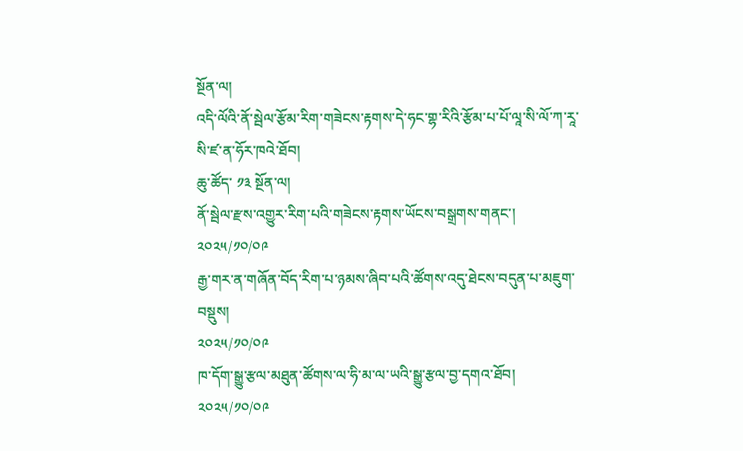སྔོན་ལ།
འདི་ལོའི་ནོ་སྦེལ་རྩོམ་རིག་གཟེངས་རྟགས་དེ་ཧང་གྷ་རིའི་རྩོམ་པ་པོ་ལཱ་སི་ལོ་ཀ་རཱ་སི་ཛ་ན་ཧོར་ཁའེ་ཐོབ།
ཆུ་ཚོད་ ༡༣ སྔོན་ལ།
ནོ་སྦེལ་རྫས་འགྱུར་རིག་པའི་གཟེངས་རྟགས་ཡོངས་བསྒྲགས་གནང་།
༢༠༢༥/༡༠/༠༩
རྒྱ་གར་ན་གཞོན་བོད་རིག་པ་ཉམས་ཞིབ་པའི་ཚོགས་འདུ་ཐེངས་བདུན་པ་མཇུག་བསྡུས།
༢༠༢༥/༡༠/༠༩
ཁ་དོག་སྒྱུ་རྩལ་མཐུན་ཚོགས་ལ་ཧི་མ་ལ་ཡའི་སྒྱུ་རྩལ་བྱ་དགའ་ཐོབ།
༢༠༢༥/༡༠/༠༩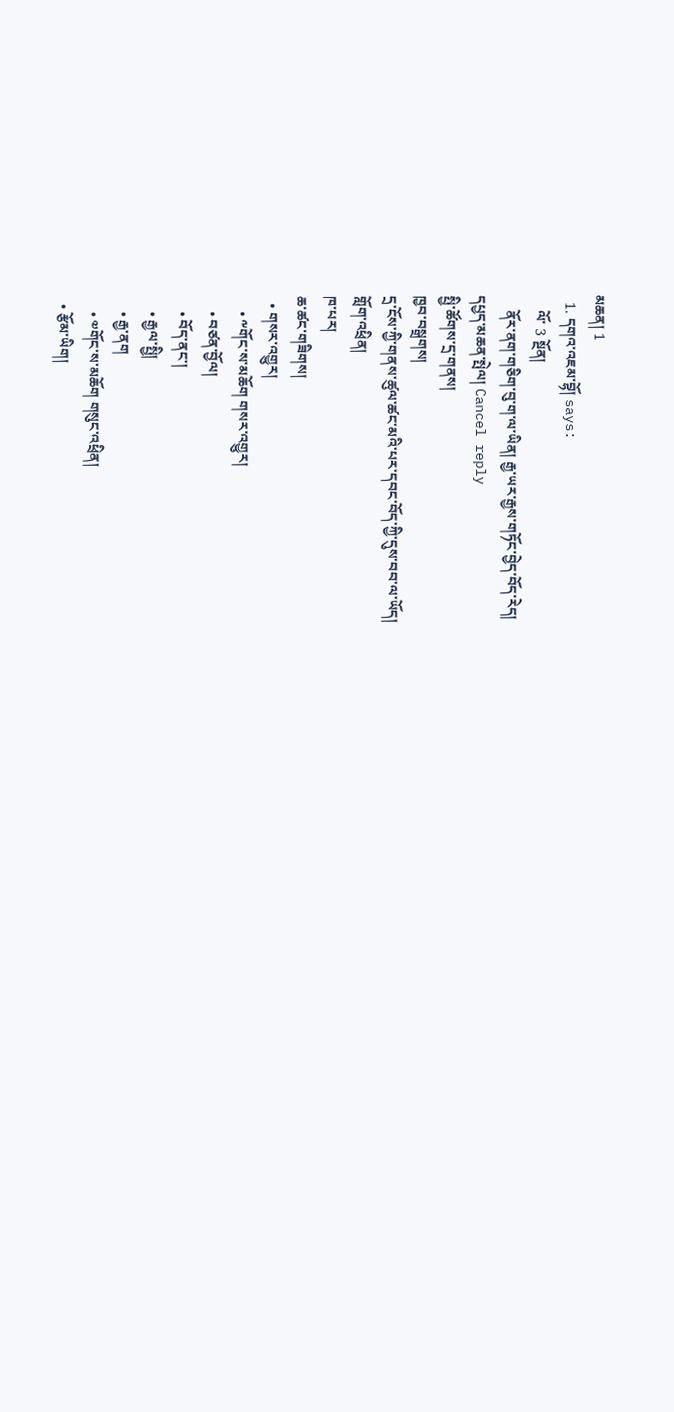མཆན། 1
  1. དགའ་འཇམ་བྷོ། says:
    ལོ་ 3 སྔོན།
    ནོར་ནག་གཅིག་བུ་ག་ལ་ཡིན། རྒྱ་ཡར་རྒྱས་གཏོང་བྱེད་བོད་རེད།
དཔྱད་མཆན་སྤེལ། Cancel reply
སྤྱི་ཚོགས་དྲ་གནས།
ཁྱབ་བསྒྲགས།
དྲ་ངོས་ཀྱི་གནས་ཚུལ་ཚང་མའི་པར་དབང་བོད་ཀྱི་དུས་བབ་ལ་ཡོད།
གློག་འཕྲིན།
ཁ་པར།
ཆ་ཚང་གཟིགས།
  • གསར་འགྱུར།
    • ༸གོང་ས་མཆོག གསར་འགྱུར།
    • བཙན་བྱོལ།
    • བོད་ནང་།
    • རྒྱལ་སྤྱི།
    • རྒྱ་ནག
    • ༧གོང་ས་མཆོག གསུང་འཕྲིན།
  • རྩོམ་ཡིག།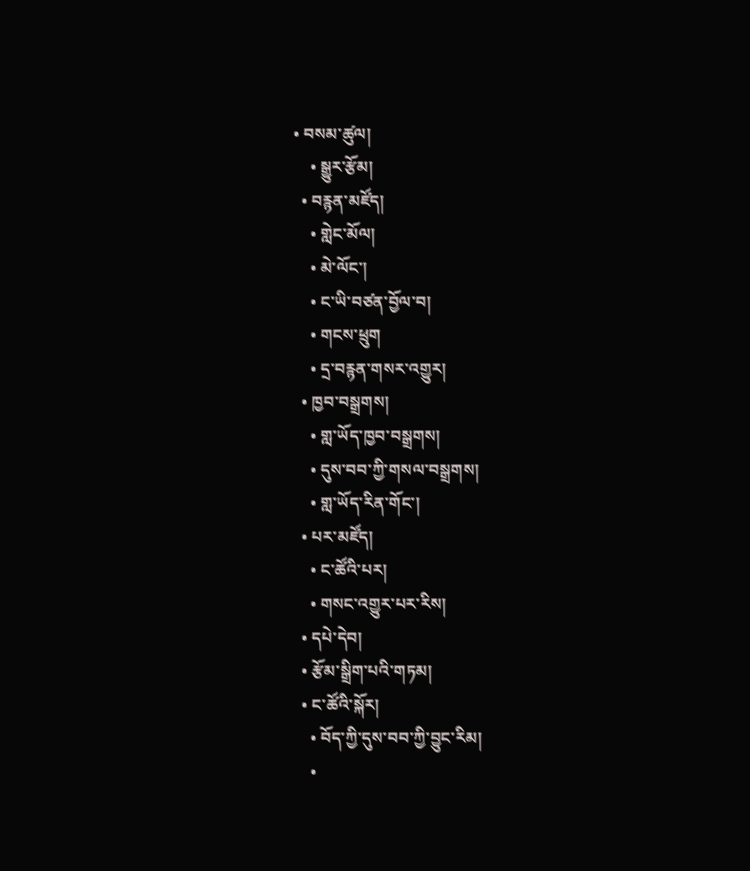• བསམ་ཚུལ།
    • སྒྱུར་རྩོམ།
  • བརྙན་མཛོད།
    • གླེང་མོལ།
    • མེ་ལོང་།
    • ང་ཡི་བཙན་བྱོལ་བ།
    • གངས་ཕྲུག
    • དྲ་བརྙན་གསར་འགྱུར།
  • ཁྱབ་བསྒྲགས།
    • གླ་ཡོད་ཁྱབ་བསྒྲགས།
    • དུས་བབ་ཀྱི་གསལ་བསྒྲགས།
    • གླ་ཡོད་རིན་གོང་།
  • པར་མཛོད།
    • ང་ཚོའི་པར།
    • གསང་འགྱུར་པར་རིས།
  • དཔེ་དེབ།
  • རྩོམ་སྒྲིག་པའི་གཏམ།
  • ང་ཚོའི་སྐོར།
    • བོད་ཀྱི་དུས་བབ་ཀྱི་བྱུང་རིམ།
    •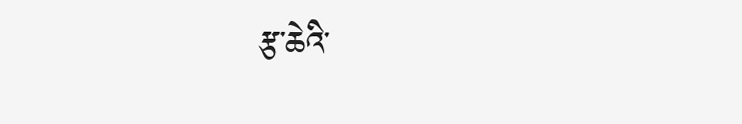རྩ་ཆེའི་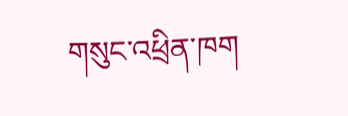གསུང་འཕྲིན་ཁག